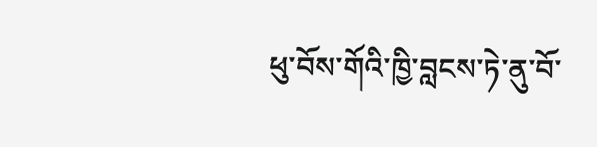ཕུ་བོས་གོའི་ཁྱི་བླངས་ཏེ་ནུ་བོ་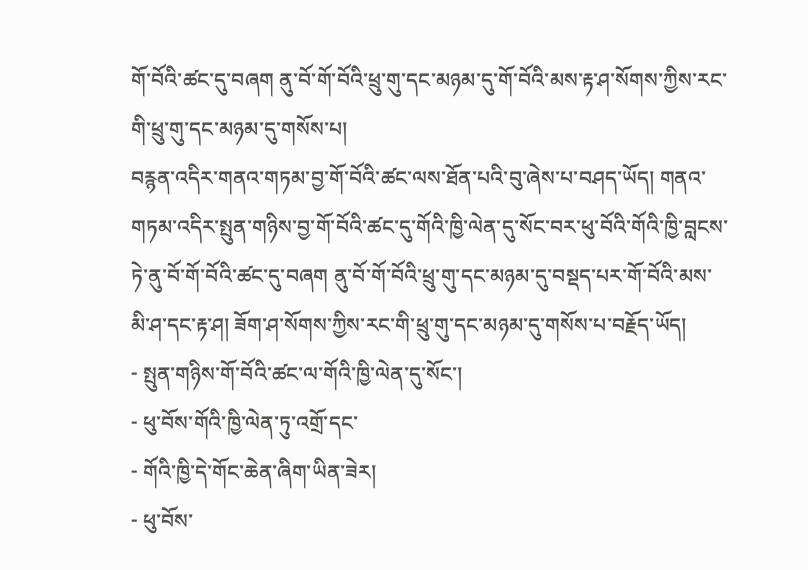གོ་བོའི་ཚང་དུ་བཞག ནུ་བོ་གོ་བོའི་ཕྲུ་གུ་དང་མཉམ་དུ་གོ་བོའི་མས་རྟ་ཤ་སོགས་ཀྱིས་རང་གི་ཕྲུ་གུ་དང་མཉམ་དུ་གསོས་པ།
བརྙན་འདིར་གནའ་གཏམ་བྱ་གོ་བོའི་ཚང་ལས་ཐོན་པའི་བུ་ཞེས་པ་བཤད་ཡོད། གནའ་གཏམ་འདིར་སྤུན་གཉིས་བྱ་གོ་བོའི་ཚང་དུ་གོའི་ཁྱི་ལེན་དུ་སོང་བར་ཕུ་བོའི་གོའི་ཁྱི་བླངས་ཏེ་ནུ་བོ་གོ་བོའི་ཚང་དུ་བཞག ནུ་བོ་གོ་བོའི་ཕྲུ་གུ་དང་མཉམ་དུ་བསྡད་པར་གོ་བོའི་མས་མི་ཤ་དང་རྟ་ཤ། ཟོག་ཤ་སོགས་ཀྱིས་རང་གི་ཕྲུ་གུ་དང་མཉམ་དུ་གསོས་པ་བརྗོད་ཡོད།
- སྤུན་གཉིས་གོ་བོའི་ཚང་ལ་གོའི་ཁྱི་ལེན་དུ་སོང་།
- ཕུ་བོས་གོའི་ཁྱི་ལེན་ཏུ་འགྲོ་དང་
- གོའི་ཁྱི་དེ་གོང་ཆེན་ཞིག་ཡིན་ཟེར།
- ཕུ་བོས་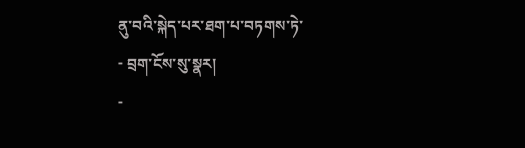ནུ་བའི་སྐེད་པར་ཐག་པ་བཏགས་ཏེ་
- བྲག་ངོས་སུ་སྣར།
-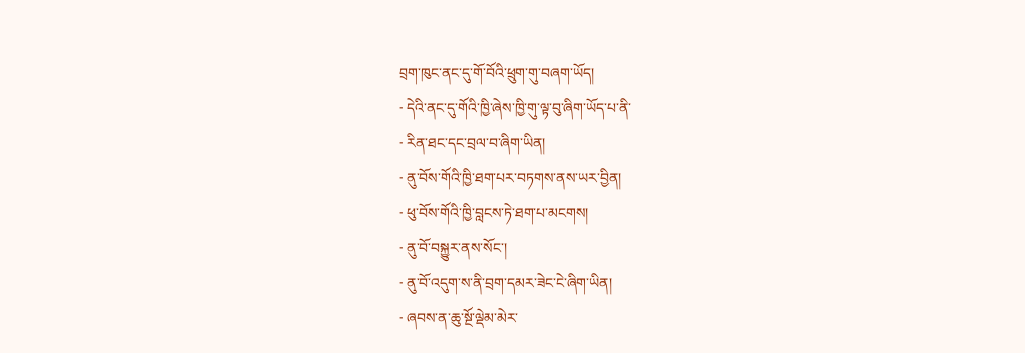བྲག་ཁུང་ནང་དུ་གོ་བོའི་ཕྲུག་གུ་བཞག་ཡོད།
- དེའི་ནང་དུ་གོའི་ཁྱི་ཞེས་ཁྱི་གུ་ལྟ་བུ་ཞིག་ཡོད་པ་ནི་
- རིན་ཐང་དང་བྲལ་བ་ཞིག་ཡིན།
- ནུ་བོས་གོའི་ཁྱི་ཐག་པར་བཏགས་ནས་ཡར་བྱིན།
- ཕུ་བོས་གོའི་ཁྱི་བླངས་ཏེ་ཐག་པ་མངགས།
- ནུ་བོ་བསྐྱུར་ནས་སོང་།
- ནུ་བོ་འདུག་ས་ནི་བྲག་དམར་ཟེང་ངེ་ཞིག་ཡིན།
- ཞབས་ན་ཆུ་སྔོ་ལྡེམ་མེར་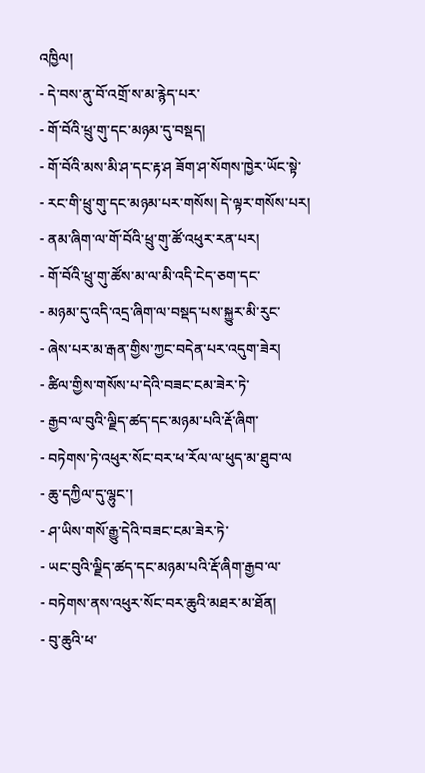འཁྱིལ།
- དེ་བས་ནུ་བོ་འགྲོ་ས་མ་རྙེད་པར་
- གོ་བོའི་ཕྲུ་གུ་དང་མཉམ་དུ་བསྡད།
- གོ་བོའི་མས་མི་ཤ་དང་རྟ་ཤ ཟོག་ཤ་སོགས་ཁྱེར་ཡོང་སྟེ་
- རང་གི་ཕྲུ་གུ་དང་མཉམ་པར་གསོས། དེ་ལྟར་གསོས་པར།
- ནམ་ཞིག་ལ་གོ་བོའི་ཕྲུ་གུ་ཚོ་འཕུར་རན་པར།
- གོ་བོའི་ཕྲུ་གུ་ཚོས་མ་ལ་མི་འདི་ངེད་ཅག་དང་
- མཉམ་དུ་འདི་འདྲ་ཞིག་ལ་བསྡད་པས་སྐྱུར་མི་རུང་
- ཞེས་པར་མ་རྒན་གྱིས་ཀྱང་བདེན་པར་འདུག་ཟེར།
- ཚིལ་གྱིས་གསོས་པ་དེའི་བཟང་ངམ་ཟེར་ཏེ་
- རྒྱབ་ལ་བུའི་ལྗིད་ཚད་དང་མཉམ་པའི་རྡོ་ཞིག་
- བཏེགས་ཏེ་འཕུར་སོང་བར་ཕ་རོལ་ལ་ཕུད་མ་ཐུབ་ལ
- ཆུ་དཀྱིལ་དུ་ལྷུང་།
- ཤ་ཡིས་གསོ་རྒྱུ་དེའི་བཟང་ངམ་ཟེར་ཏེ་
- ཡང་བུའི་ལྗིད་ཚད་དང་མཉམ་པའི་རྡོ་ཞིག་རྒྱབ་ལ་
- བཏེགས་ནས་འཕུར་སོང་བར་ཆུའི་མཐར་མ་ཐོན།
- བུ་ཆུའི་ཕ་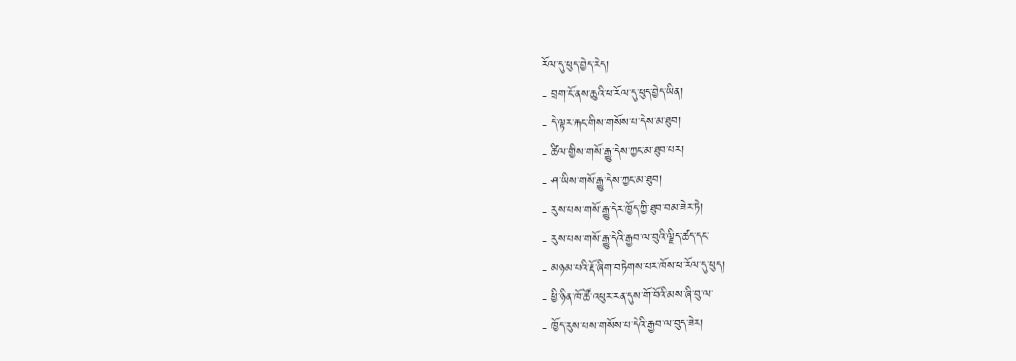རོལ་དུ་ཕུད་བྱེད་རེད།
- བྲག་ངོ་ནས་ཆུའི་ཕ་རོལ་དུ་ཕུད་བྱེད་ཡིན།
- དེ་ལྟར་རྐང་གིས་གསོས་པ་དེས་མ་ཐུབ།
- ཚིལ་གྱིས་གསོ་རྒྱུ་དེས་ཀྱང་མ་ཐུབ་པར།
- ཤ་ཡིས་གསོ་རྒྱུ་དེས་ཀྱང་མ་ཐུབ།
- རུས་པས་གསོ་རྒྱུ་དེར་ཁྱོད་ཀྱི་ཐུབ་བམ་ཟེར་ཏེ།
- རུས་པས་གསོ་རྒྱུ་དེའི་རྒྱབ་ལ་བུའི་ལྗིད་ཚད་དང་
- མཉམ་པའི་རྡོ་ཞིག་བཏེགས་པར་ཁོས་ཕ་རོལ་དུ་ཕུད།
- ཕྱི་ཉིན་ཁོ་ཚོ་འཕུར་རན་དུས་གོ་བོའི་མས་ཞི་བུ་ལ་
- ཁྱོད་རུས་པས་གསོས་པ་དེའི་རྒྱབ་ལ་བུད་ཟེར།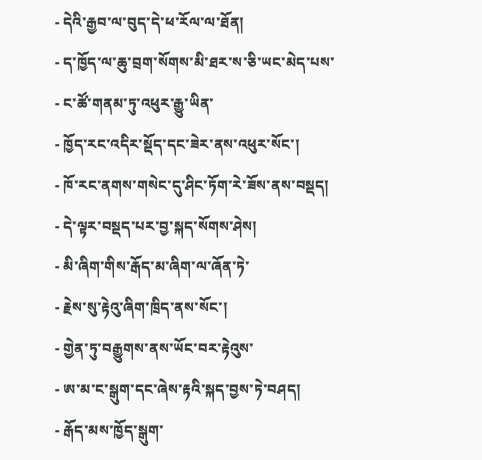- དེའི་རྒྱབ་ལ་བུད་དེ་ཕ་རོལ་ལ་ཐོན།
- ད་ཁྱོད་ལ་ཆུ་བྲག་སོགས་མི་ཐར་ས་ཅི་ཡང་མེད་པས་
- ང་ཚོ་གནམ་ཏུ་འཕུར་རྒྱུ་ཡིན་
- ཁྱོད་རང་འདིར་སྡོད་དང་ཟེར་ནས་འཕུར་སོང་།
- ཁོ་རང་ནགས་གསེང་དུ་ཤིང་ཏོག་རེ་ཟོས་ནས་བསྡད།
- དེ་ལྟར་བསྡད་པར་བྱ་སྐད་སོགས་ཤེས།
- མི་ཞིག་གིས་རྒོད་མ་ཞིག་ལ་ཞོན་ཏེ་
- རྗེས་སུ་རྟེའུ་ཞིག་ཁྲིད་ནས་སོང་།
- གྱེན་ཏུ་བརྒྱུགས་ནས་ཡོང་བར་རྟེའུས་
- ཨ་མ་ང་སྒུག་དང་ཞེས་རྟའི་སྐད་བྱས་ཏེ་བཤད།
- རྒོད་མས་ཁྱོད་སྒུག་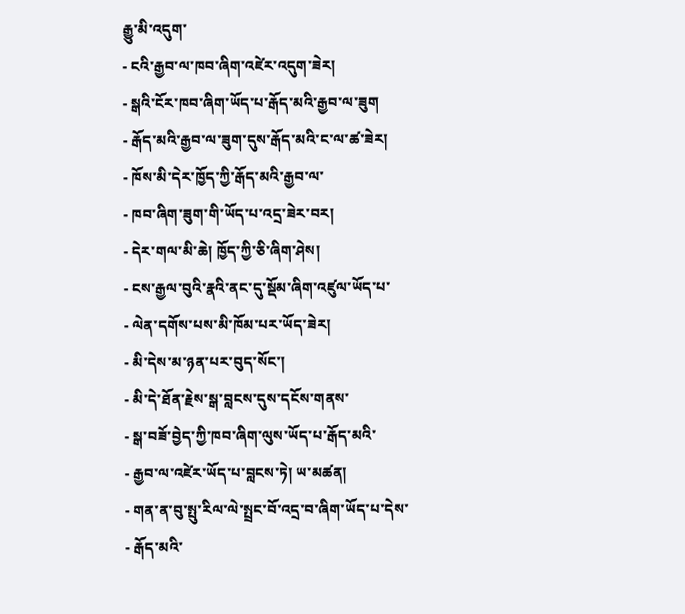རྒྱུ་མི་འདུག་
- ངའི་རྒྱབ་ལ་ཁབ་ཞིག་འཛེར་འདུག་ཟེར།
- སྒའི་ངོར་ཁབ་ཞིག་ཡོད་པ་རྒོད་མའི་རྒྱབ་ལ་ཟུག
- རྒོད་མའི་རྒྱབ་ལ་ཟུག་དུས་རྒོད་མའི་ང་ལ་ཚ་ཟེར།
- ཁོས་མི་དེར་ཁྱོད་ཀྱི་རྒོད་མའི་རྒྱབ་ལ་
- ཁབ་ཞིག་ཟུག་གི་ཡོད་པ་འདྲ་ཟེར་བར།
- དེར་གལ་མི་ཆེ། ཁྱོད་ཀྱི་ཅི་ཞིག་ཤེས།
- ངས་རྒྱལ་བུའི་རྣའི་ནང་དུ་སྡོམ་ཞིག་འཛུལ་ཡོད་པ་
- ལེན་དགོས་པས་མི་ཁོམ་པར་ཡོད་ཟེར།
- མི་དེས་མ་ཉན་པར་བུད་སོང་།
- མི་དེ་ཐོན་རྗེས་སྒ་བླངས་དུས་དངོས་གནས་
- སྒ་བཟོ་བྱེད་ཀྱི་ཁབ་ཞིག་ལུས་ཡོད་པ་རྒོད་མའི་
- རྒྱབ་ལ་འཛེར་ཡོད་པ་བླངས་ཏེ། ཡ་མཚན།
- གན་ན་བུ་སྤུ་རིལ་ལེ་སྤྲང་བོ་འདྲ་བ་ཞིག་ཡོད་པ་དེས་
- རྒོད་མའི་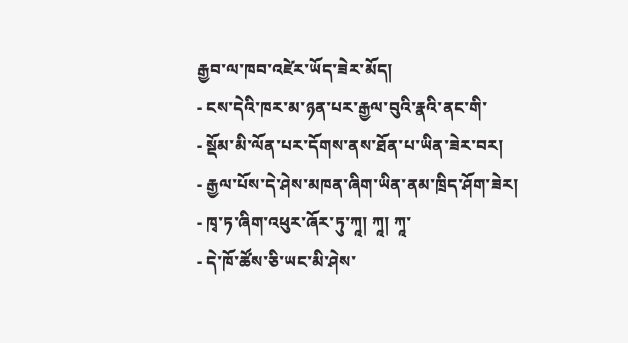རྒྱབ་ལ་ཁབ་འཛེར་ཡོད་ཟེར་མོད།
- ངས་དེའི་ཁར་མ་ཉན་པར་རྒྱལ་བུའི་རྣའི་ནང་གི་
- སྡོམ་མི་ལོན་པར་དོགས་ནས་ཐོན་པ་ཡིན་ཟེར་བར།
- རྒྱལ་པོས་དེ་ཤེས་མཁན་ཞིག་ཡིན་ནམ་ཁྲིད་ཤོག་ཟེར།
- ཁྭ་ཏ་ཞིག་འཕུར་ཞོར་ཏུ་ཀཱ། ཀཱ། ཀཱ་
- དེ་ཁོ་ཚོས་ཅི་ཡང་མི་ཤེས་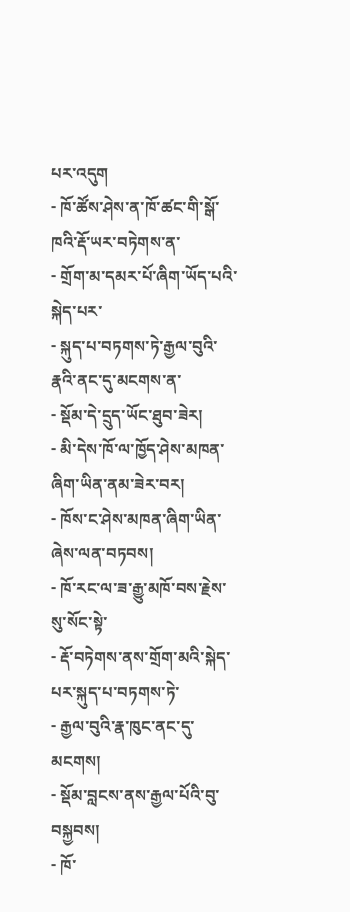པར་འདུག
- ཁོ་ཚོས་ཤེས་ན་ཁོ་ཚང་གི་སྒོ་ཁའི་རྡོ་ཡར་བཏེགས་ན་
- གྲོག་མ་དམར་པོ་ཞིག་ཡོད་པའི་སྐེད་པར་
- སྐུད་པ་བཏགས་ཏེ་རྒྱལ་བུའི་རྣའི་ནང་དུ་མངགས་ན་
- སྡོམ་དེ་དྲུད་ཡོང་ཐུབ་ཟེར།
- མི་དེས་ཁོ་ལ་ཁྱོད་ཤེས་མཁན་ཞིག་ཡིན་ནམ་ཟེར་བར།
- ཁོས་ང་ཤེས་མཁན་ཞིག་ཡིན་ཞེས་ལན་བཏབས།
- ཁོ་རང་ལ་ཟ་རྒྱུ་མཁོ་བས་རྗེས་སུ་སོང་སྟེ་
- རྡོ་བཏེགས་ནས་གྲོག་མའི་སྐེད་པར་སྐུད་པ་བཏགས་ཏེ་
- རྒྱལ་བུའི་རྣ་ཁུང་ནང་དུ་མངགས།
- སྡོམ་བླངས་ནས་རྒྱལ་པོའི་བུ་བསྐྱབས།
- ཁོ་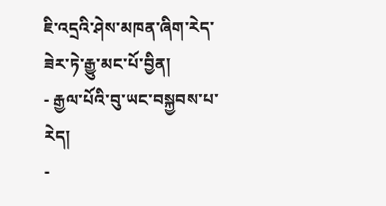ཇི་འདྲའི་ཤེས་མཁན་ཞིག་རེད་ཟེར་ཏེ་རྒྱུ་མང་པོ་བྱིན།
- རྒྱལ་པོའི་བུ་ཡང་བསྐྱབས་པ་རེད།
-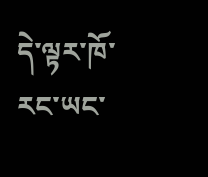དེ་ལྟར་ཁོ་རང་ཡང་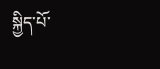སྐྱིད་པོ་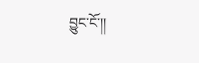བྱུང་ངོ་།།